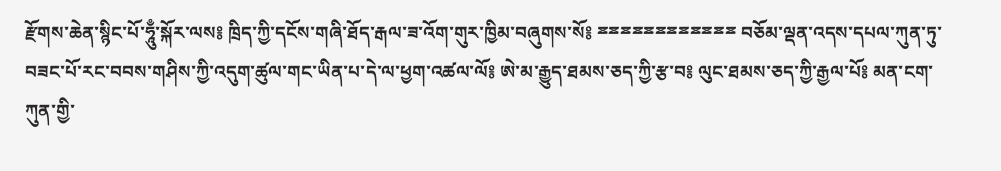རྫོགས་ཆེན་སྙིང་པོ་ཧཱུྃ་སྐོར་ལས༔ ཁྲིད་ཀྱི་དངོས་གཞི་ཐོད་རྒལ་ཟ་འོག་གུར་ཁྱིམ་བཞུགས་སོ༔ ྈྈྈྈྈྈྈྈྈྈྈྈ བཅོམ་ལྡན་འདས་དཔལ་ཀུན་ཏུ་བཟང་པོ་རང་བབས་གཤིས་ཀྱི་འདུག་ཚུལ་གང་ཡིན་པ་དེ་ལ་ཕྱག་འཚལ་ལོ༔ ཨེ་མ་རྒྱུད་ཐམས་ཅད་ཀྱི་རྩ་བ༔ ལུང་ཐམས་ཅད་ཀྱི་རྒྱལ་པོ༔ མན་ངག་ཀུན་གྱི་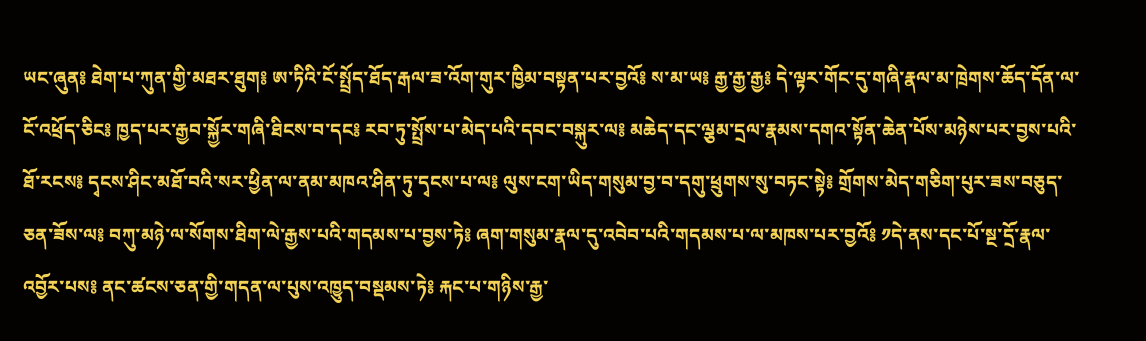ཡང་ཞུན༔ ཐེག་པ་ཀུན་གྱི་མཐར་ཐུག༔ ཨ་ཏིའི་ངོ་སྤྲོད་ཐོད་རྒལ་ཟ་འོག་གུར་ཁྱིམ་བསྟན་པར་བྱའོ༔ ས་མ་ཡ༔ རྒྱ་རྒྱ་རྒྱ༔ དེ་ལྟར་གོང་དུ་གཞི་རྣལ་མ་ཁྲེགས་ཆོད་དོན་ལ་ངོ་འཕྲོད་ཅིང༔ ཁྱད་པར་རྒྱབ་སྐྱོར་གཞི་ཐིངས་བ་དང༔ རབ་ཏུ་སྤྲོས་པ་མེད་པའི་དབང་བསྐུར་ལ༔ མཆེད་དང་ལྕམ་དྲལ་རྣམས་དགའ་སྟོན་ཆེན་པོས་མཉེས་པར་བྱས་པའི་ཐོ་རངས༔ དྭངས་ཤིང་མཐོ་བའི་སར་ཕྱིན་ལ་ནམ་མཁའ་ཤིན་ཏུ་དྭངས་པ་ལ༔ ལུས་ངག་ཡིད་གསུམ་བྱ་བ་དགུ་ཕྲུགས་སུ་བཏང་སྟེ༔ གྲོགས་མེད་གཅིག་པུར་ཟས་བཅུད་ཅན་ཟོས་ལ༔ བཀུ་མཉེ་ལ་སོགས་ཐིག་ལེ་རྒྱས་པའི་གདམས་པ་བྱས་ཏེ༔ ཞག་གསུམ་རྣལ་དུ་འབེབ་པའི་གདམས་པ་ལ་མཁས་པར་བྱའོ༔ ༡དེ་ནས་དང་པོ་སྔ་དྲོ་རྣལ་འབྱོར་པས༔ ནང་ཚངས་ཅན་གྱི་གདན་ལ་པུས་འཁྱུད་བསྡམས་ཏེ༔ རྐང་པ་གཉིས་རྒྱ་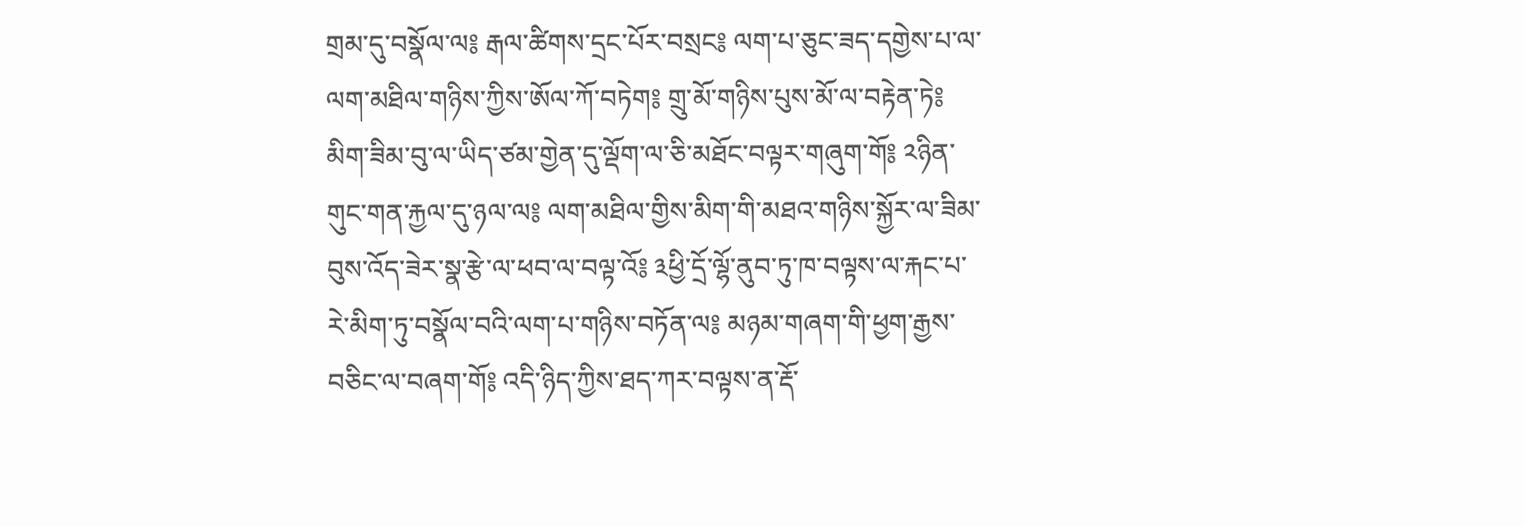གྲམ་དུ་བསྣོལ་ལ༔ རྒལ་ཚིགས་དྲང་པོར་བསྲང༔ ལག་པ་ཅུང་ཟད་དགྱེས་པ་ལ་ལག་མཐིལ་གཉིས་ཀྱིས་ཨོལ་ཀོ་བཏེག༔ གྲུ་མོ་གཉིས་པུས་མོ་ལ་བརྟེན་ཏེ༔ མིག་ཟིམ་བུ་ལ་ཡིད་ཙམ་གྱེན་དུ་ལྡོག་ལ་ཅི་མཐོང་བལྟར་གཞུག་གོ༔ ༢ཉིན་གུང་གན་རྐྱལ་དུ་ཉལ་ལ༔ ལག་མཐིལ་གྱིས་མིག་གི་མཐའ་གཉིས་སྐྱོར་ལ་ཟིམ་བུས་འོད་ཟེར་སྣ་རྩེ་ལ་ཕབ་ལ་བལྟ་འོ༔ ༣ཕྱི་དྲོ་ལྷོ་ནུབ་ཏུ་ཁ་བལྟས་ལ་རྐང་པ་རེ་མིག་ཏུ་བསྣོལ་བའི་ལག་པ་གཉིས་བཏོན་ལ༔ མཉམ་གཞག་གི་ཕྱག་རྒྱས་བཅིང་ལ་བཞག་གོ༔ འདི་ཉིད་ཀྱིས་ཐད་ཀར་བལྟས་ན་རྡོ་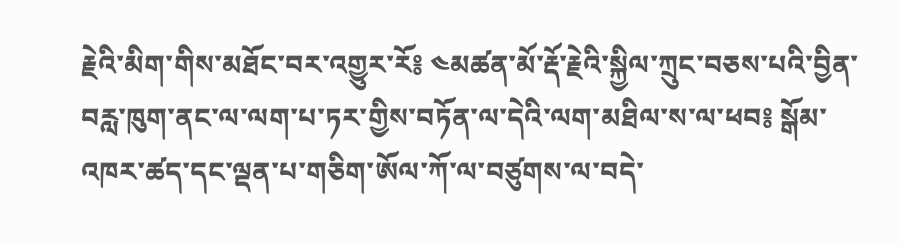རྗེའི་མིག་གིས་མཐོང་བར་འགྱུར་རོ༔ ༤མཚན་མོ་རྡོ་རྗེའི་སྐྱིལ་ཀྲུང་བཅས་པའི་བྱིན་བརླ་ཁུག་ནང་ལ་ལག་པ་ཏར་གྱིས་བཏོན་ལ་དེའི་ལག་མཐིལ་ས་ལ་ཕབ༔ སྒོམ་འཁར་ཚད་དང་ལྡན་པ་གཅིག་ཨོལ་ཀོ་ལ་བཙུགས་ལ་བདེ་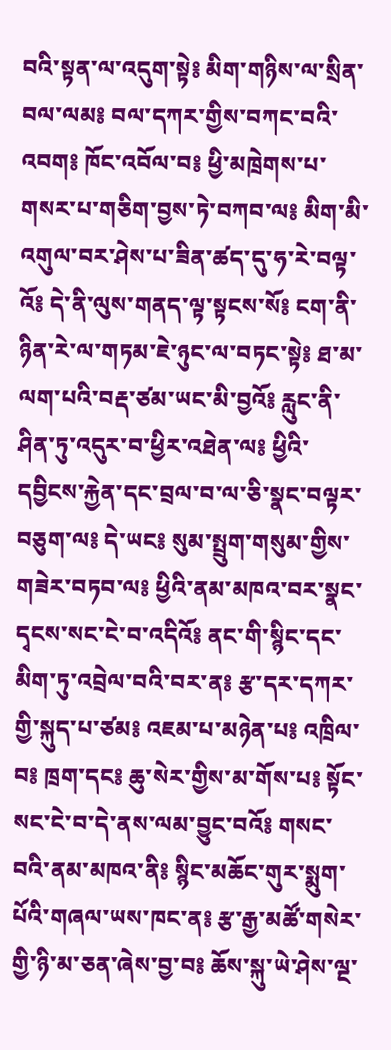བའི་སྟན་ལ་འདུག་སྟེ༔ མིག་གཉིས་ལ་སྲིན་བལ་ལམ༔ བལ་དཀར་གྱིས་བཀང་བའི་འབག༔ ཁོང་འབོལ་བ༔ ཕྱི་མཁྲེགས་པ་གསར་པ་གཅིག་བྱས་ཏེ་བཀབ་ལ༔ མིག་མི་འགུལ་བར་ཤེས་པ་ཟིན་ཚད་དུ་ཧ་རེ་བལྟ་འོ༔ དེ་ནི་ལུས་གནད་ལྟ་སྟངས་སོ༔ ངག་ནི་ཉིན་རེ་ལ་གཏམ་ཇེ་ཉུང་ལ་བཏང་སྟེ༔ ཐ་མ་ལག་པའི་བརྡ་ཙམ་ཡང་མི་བྱའོ༔ རླུང་ནི་ཤིན་ཏུ་འདུར་བ་ཕྱིར་འཐེན་ལ༔ ཕྱིའི་དབྱིངས་རྐྱེན་དང་བྲལ་བ་ལ་ཅི་སྣང་བལྟར་བཅུག་ལ༔ དེ་ཡང༔ སུམ་སྤྲུག་གསུམ་གྱིས་གཟེར་བཏབ་ལ༔ ཕྱིའི་ནམ་མཁའ་བར་སྣང་དྭངས་སང་ངེ་བ་འདིའོ༔ ནང་གི་སྙིང་དང་མིག་ཏུ་འབྲེལ་བའི་བར་ན༔ རྩ་དར་དཀར་གྱི་སྐུད་པ་ཙམ༔ འཇམ་པ་མཉེན་པ༔ འཁྲིལ་བ༔ ཁྲག་དང༔ ཆུ་སེར་གྱིས་མ་གོས་པ༔ སྟོང་སང་ངེ་བ་དེ་ནས་ལམ་བྱུང་བའོ༔ གསང་བའི་ནམ་མཁའ་ནི༔ སྙིང་མཆོང་གུར་སྨུག་པོའི་གཞལ་ཡས་ཁང་ན༔ རྩ་རྒྱ་མཚོ་གསེར་གྱི་ཉི་མ་ཅན་ཞེས་བྱ་བ༔ ཆོས་སྐུ་ཡེ་ཤེས་ལྔ་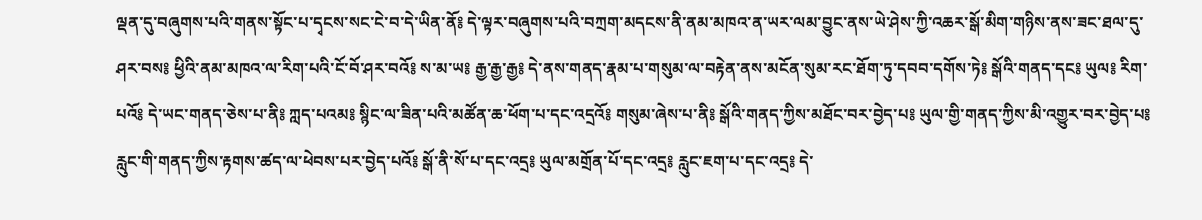ལྡན་དུ་བཞུགས་པའི་གནས་སྟོང་པ་དྭངས་སང་ངེ་བ་དེ་ཡིན་ནོ༔ དེ་ལྟར་བཞུགས་པའི་བཀྲག་མདངས་ནི་ནམ་མཁའ་ན་ཡར་ལམ་བྱུང་ནས་ཡེ་ཤེས་ཀྱི་འཆར་སྒོ་མིག་གཉིས་ནས་ཟང་ཐལ་དུ་ཤར་བས༔ ཕྱིའི་ནམ་མཁའ་ལ་རིག་པའི་ངོ་བོ་ཤར་བའོ༔ ས་མ་ཡ༔ རྒྱ་རྒྱ་རྒྱ༔ དེ་ནས་གནད་རྣམ་པ་གསུམ་ལ་བརྟེན་ནས་མངོན་སུམ་རང་ཐོག་ཏུ་དབབ་དགོས་ཏེ༔ སྒོའི་གནད་དང༔ ཡུལ༔ རིག་པའོ༔ དེ་ཡང་གནད་ཅེས་པ་ནི༔ ཀླད་པའམ༔ སྙིང་ལ་ཟིན་པའི་མཚོན་ཆ་ཕོག་པ་དང་འདྲའོ༔ གསུམ་ཞེས་པ་ནི༔ སྒོའི་གནད་ཀྱིས་མཐོང་བར་བྱེད་པ༔ ཡུལ་གྱི་གནད་ཀྱིས་མི་འགྱུར་བར་བྱེད་པ༔ རླུང་གི་གནད་ཀྱིས་རྟགས་ཚད་ལ་ཕེབས་པར་བྱེད་པའོ༔ སྒོ་ནི་སོ་པ་དང་འདྲ༔ ཡུལ་མགྲོན་པོ་དང་འདྲ༔ རླུང་ཇག་པ་དང་འདྲ༔ དེ་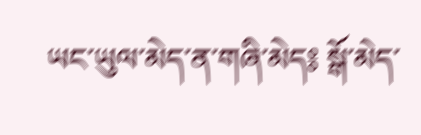ཡང་ཡུལ་མེད་ན་གཞི་མེད༔ སྒོ་མེད་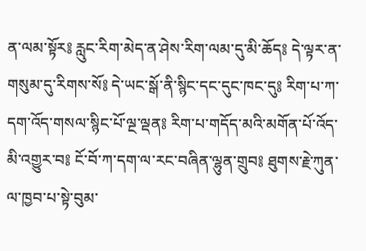ན་ལམ་སྟོར༔ རླུང་རིག་མེད་ན་ཤེས་རིག་ལམ་དུ་མི་ཆོད༔ དེ་ལྟར་ན་གསུམ་དུ་རིགས་སོ༔ དེ་ཡང་སྒོ་ནི་སྙིང་དང་དུང་ཁང་དུ༔ རིག་པ་ཀ་དག་འོད་གསལ་སྙིང་པོ་ལྔ་ལྡན༔ རིག་པ་གདོད་མའི་མགོན་པོ་འོད་མི་འགྱུར་བ༔ ངོ་བོ་ཀ་དག་ལ་རང་བཞིན་ལྷུན་གྲུབ༔ ཐུགས་རྗེ་ཀུན་ལ་ཁྱབ་པ་སྟེ་བུམ་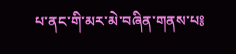པ་ནང་གི་མར་མེ་བཞིན་གནས་པ༔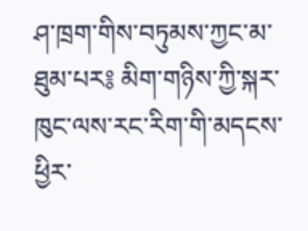ཤ་ཁྲག་གིས་བཏུམས་ཀྱང་མ་ཐུམ་པར༔ མིག་གཉིས་ཀྱི་སྐར་ཁུང་ལས་རང་རིག་གི་མདངས་ཕྱིར་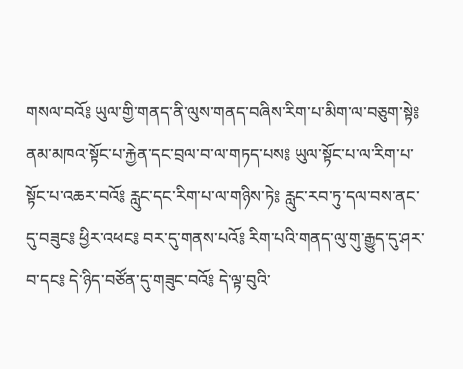གསལ་བའོ༔ ཡུལ་གྱི་གནད་ནི་ལུས་གནད་བཞིས་རིག་པ་མིག་ལ་བཅུག་སྟེ༔ ནམ་མཁའ་སྟོང་པ་རྐྱེན་དང་བྲལ་བ་ལ་གཏད་པས༔ ཡུལ་སྟོང་པ་ལ་རིག་པ་སྟོང་པ་འཆར་བའོ༔ རླུང་དང་རིག་པ་ལ་གཉིས་ཏེ༔ རླུང་རབ་ཏུ་དལ་བས་ནང་དུ་བཟུང༔ ཕྱིར་འཕང༔ བར་དུ་གནས་པའོ༔ རིག་པའི་གནད་ལུ་གུ་རྒྱུད་དུ་ཤར་བ་དང༔ དེ་ཉིད་བཙོན་དུ་གཟུང་བའོ༔ དེ་ལྟ་བུའི་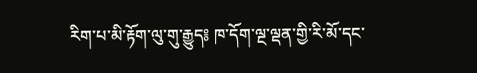རིག་པ་མི་རྟོག་ལུ་གུ་རྒྱུད༔ ཁ་དོག་ལྔ་ལྡན་གྱི་རི་མོ་དང་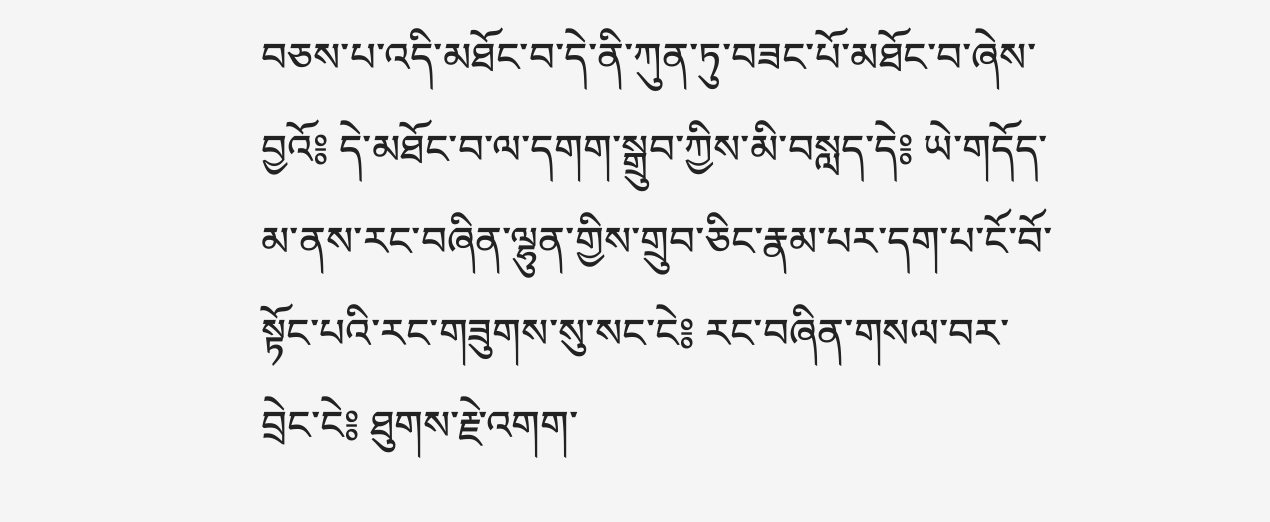བཅས་པ་འདི་མཐོང་བ་དེ་ནི་ཀུན་ཏུ་བཟང་པོ་མཐོང་བ་ཞེས་བྱའོ༔ དེ་མཐོང་བ་ལ་དགག་སྒྲུབ་ཀྱིས་མི་བསླད་དེ༔ ཡེ་གདོད་མ་ནས་རང་བཞིན་ལྷུན་གྱིས་གྲུབ་ཅིང་རྣམ་པར་དག་པ་ངོ་བོ་སྟོང་པའི་རང་གཟུགས་སུ་སང་ངེ༔ རང་བཞིན་གསལ་བར་བྲེང་ངེ༔ ཐུགས་རྗེ་འགག་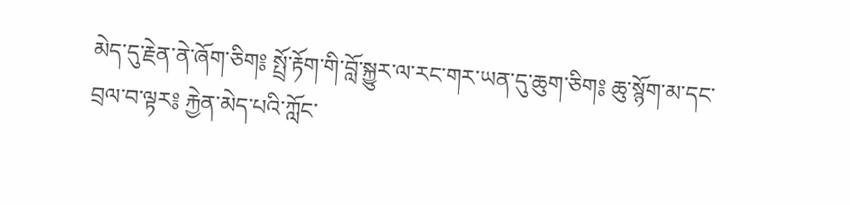མེད་དུ་རྗེན་ནེ་ཞོག་ཅིག༔ སྤྲོ་རྟོག་གི་བློ་སྐྱུར་ལ་རང་གར་ཡན་དུ་ཆུག་ཅིག༔ ཆུ་སྙོག་མ་དང་བྲལ་བ་ལྟར༔ རྐྱེན་མེད་པའི་ཀློང་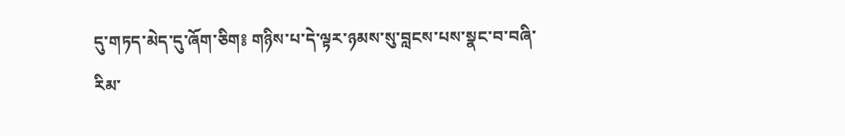དུ་གཏད་མེད་དུ་ཞོག་ཅིག༔ གཉིས་པ་དེ་ལྟར་ཉམས་སུ་བླངས་པས་སྣང་བ་བཞི་རིམ་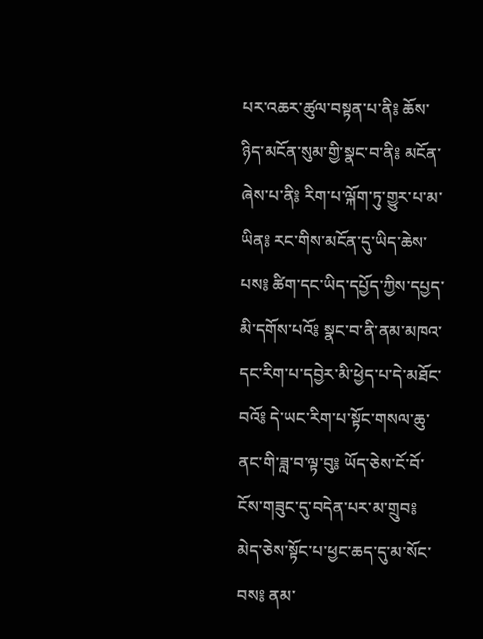པར་འཆར་ཚུལ་བསྟན་པ་ནི༔ ཆོས་ཉིད་མངོན་སུམ་གྱི་སྣང་བ་ནི༔ མངོན་ཞེས་པ་ནི༔ རིག་པ་ལྐོག་ཏུ་གྱུར་པ་མ་ཡིན༔ རང་གིས་མངོན་དུ་ཡིད་ཆེས་པས༔ ཚིག་དང་ཡིད་དཔྱོད་ཀྱིས་དཔྱད་མི་དགོས་པའོ༔ སྣང་བ་ནི་ནམ་མཁའ་དང་རིག་པ་དབྱེར་མི་ཕྱེད་པ་དེ་མཐོང་བའོ༔ དེ་ཡང་རིག་པ་སྟོང་གསལ་ཆུ་ནང་གི་ཟླ་བ་ལྟ་བུ༔ ཡོད་ཅེས་ངོ་བོ་ངོས་གཟུང་དུ་བདེན་པར་མ་གྲུབ༔ མེད་ཅེས་སྟོང་པ་ཕྱང་ཆད་དུ་མ་སོང་བས༔ ནམ་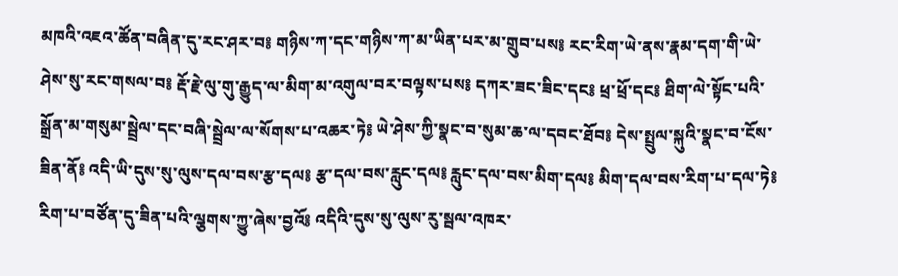མཁའི་འཇའ་ཚོན་བཞིན་དུ་རང་ཤར་བ༔ གཉིས་ཀ་དང་གཉིས་ཀ་མ་ཡིན་པར་མ་གྲུབ་པས༔ རང་རིག་ཡེ་ནས་རྣམ་དག་གི་ཡེ་ཤེས་སུ་རང་གསལ་བ༔ རྡོ་རྗེ་ལུ་གུ་རྒྱུད་ལ་མིག་མ་འགུལ་བར་བལྟས་པས༔ དཀར་ཟང་ཟིང་དང༔ ཕྲ་ཕྲོ་དང༔ ཐིག་ལེ་སྟོང་པའི་སྒྲོན་མ་གསུམ་སྦྲེལ་དང་བཞི་སྦྲེལ་ལ་སོགས་པ་འཆར་ཏེ༔ ཡེ་ཤེས་ཀྱི་སྣང་བ་སུམ་ཆ་ལ་དབང་ཐོབ༔ དེས་སྤྲུལ་སྐུའི་སྣང་བ་ངོས་ཟིན་ནོ༔ འདི་ཡི་དུས་སུ་ལུས་དལ་བས་རྩ་དལ༔ རྩ་དལ་བས་རླུང་དལ༔ རླུང་དལ་བས་མིག་དལ༔ མིག་དལ་བས་རིག་པ་དལ་ཏེ༔ རིག་པ་བཙོན་དུ་ཟིན་པའི་ལྕགས་ཀྱུ་ཞེས་བྱའོ༔ འདིའི་དུས་སུ་ལུས་རུ་སྦལ་འཁར་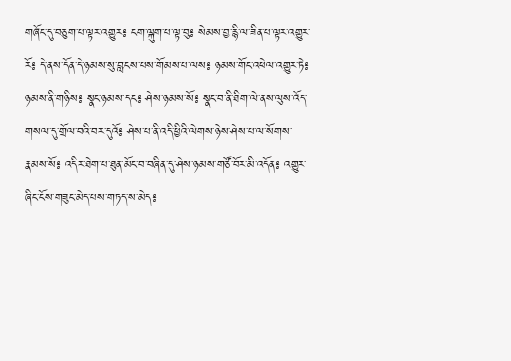གཞོང་དུ་བཅུག་པ་ལྟར་འགྱུར༔ ངག་ལྐུག་པ་ལྟ་བུ༔ སེམས་བྱ་རྙི་ལ་ཟིན་པ་ལྟར་འགྱུར་རོ༔ དེ་ནས་དོན་དེ་ཉམས་སུ་བླངས་པས་གོམས་པ་ལས༔ ཉམས་གོང་འཕེལ་འགྱུར་ཏེ༔ ཉམས་ནི་གཉིས༔ སྣང་ཉམས་དང༔ ཤེས་ཉམས་སོ༔ སྣང་བ་ནི་ཐིག་ལེ་ནས་ལུས་འོད་གསལ་དུ་གྲོལ་བའི་བར་དུའོ༔ ཤེས་པ་ནི་འདི་ཕྱིའི་ལེགས་ཉེས་ཤེས་པ་ལ་སོགས་རྣམས་སོ༔ འདིར་ཐེག་པ་ཐུན་མོང་བ་བཞིན་དུ་ཤེས་ཉམས་གཙོ་བོར་མི་འདོན༔ འགྱུར་ཞིང་ངོས་གཟུང་མེད་པས་གཏད་ས་མེད༔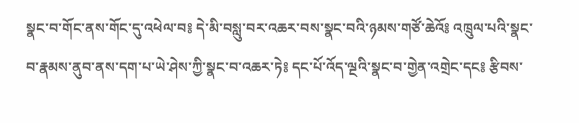སྣང་བ་གོང་ནས་གོང་དུ་འཕེལ་བ༔ དེ་མི་བསླུ་བར་འཆར་བས་སྣང་བའི་ཉམས་གཙོ་ཆེའོ༔ འཁྲུལ་པའི་སྣང་བ་རྣམས་ནུབ་ནས་དག་པ་ཡེ་ཤེས་ཀྱི་སྣང་བ་འཆར་ཏེ༔ དང་པོ་འོད་ལྔའི་སྣང་བ་གྱེན་འགྲེང་དང༔ རྩིབས་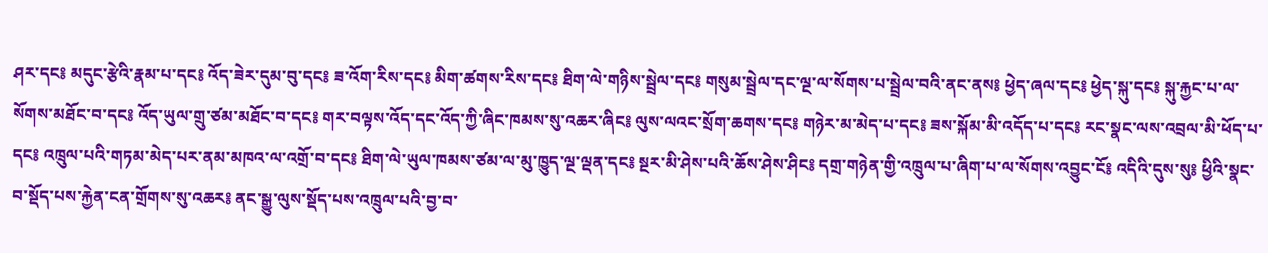ཤར་དང༔ མདུང་རྩེའི་རྣམ་པ་དང༔ འོད་ཟེར་དུམ་བུ་དང༔ ཟ་འོག་རིས་དང༔ མིག་ཚགས་རིས་དང༔ ཐིག་ལེ་གཉིས་སྦྲེལ་དང༔ གསུམ་སྦྲེལ་དང་ལྔ་ལ་སོགས་པ་སྦྲེལ་བའི་ནང་ནས༔ ཕྱེད་ཞལ་དང༔ ཕྱེད་སྐུ་དང༔ སྐུ་རྐྱང་པ་ལ་སོགས་མཐོང་བ་དང༔ འོད་ཡུལ་གྲུ་ཙམ་མཐོང་བ་དང༔ གར་བལྟས་འོད་དང་འོད་ཀྱི་ཞིང་ཁམས་སུ་འཆར་ཞིང༔ ལུས་ལའང་སྲོག་ཆགས་དང༔ གཉེར་མ་མེད་པ་དང༔ ཟས་སྐོམ་མི་འདོད་པ་དང༔ རང་སྣང་ལས་འབྲལ་མི་ཕོད་པ་དང༔ འཁྲུལ་པའི་གཏམ་མེད་པར་ནམ་མཁའ་ལ་འགྲོ་བ་དང༔ ཐིག་ལེ་ཡུལ་ཁམས་ཙམ་ལ་མུ་ཁྱུད་ལྔ་ལྡན་དང༔ སྔར་མི་ཤེས་པའི་ཆོས་ཤེས་ཤིང༔ དགྲ་གཉེན་གྱི་འཁྲུལ་པ་ཞིག་པ་ལ་སོགས་འབྱུང་ངོ༔ འདིའི་དུས་སུ༔ ཕྱིའི་སྣང་བ་སྡོད་པས་རྐྱེན་ངན་གྲོགས་སུ་འཆར༔ ནང་སྒྱུ་ལུས་སྡོད་པས་འཁྲུལ་པའི་བྱ་བ་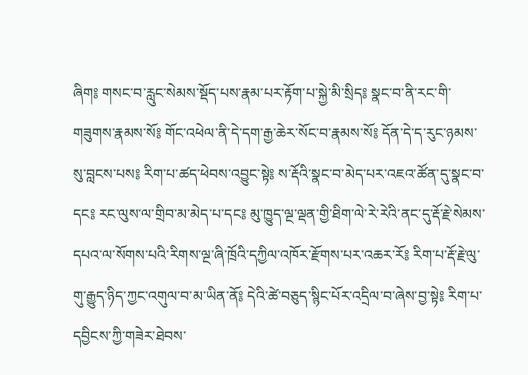ཞིག༔ གསང་བ་རླུང་སེམས་སྡོད་པས་རྣམ་པར་རྟོག་པ་སྐྱེ་མི་སྲིད༔ སྣང་བ་ནི་རང་གི་གཟུགས་རྣམས་སོ༔ གོང་འཕེལ་ནི་དེ་དག་རྒྱ་ཆེར་སོང་བ་རྣམས་སོ༔ དོན་དེ་ད་རུང་ཉམས་སུ་བླངས་པས༔ རིག་པ་ཚད་ཕེབས་འབྱུང་སྟེ༔ ས་རྡོའི་སྣང་བ་མེད་པར་འཇའ་ཚོན་དུ་སྣང་བ་དང༔ རང་ལུས་ལ་གྲིབ་མ་མེད་པ་དང༔ མུ་ཁྱུད་ལྔ་ལྡན་གྱི་ཐིག་ལེ་རེ་རེའི་ནང་དུ་རྡོ་རྗེ་སེམས་དཔའ་ལ་སོགས་པའི་རིགས་ལྔ་ཞི་ཁྲོའི་དཀྱིལ་འཁོར་རྫོགས་པར་འཆར་རོ༔ རིག་པ་རྡོ་རྗེ་ལུ་གུ་རྒྱུད་ཉིད་ཀྱང་འགུལ་བ་མ་ཡིན་ནོ༔ དེའི་ཚེ་བཅུད་སྙིང་པོར་འདྲིལ་བ་ཞེས་བྱ་སྟེ༔ རིག་པ་དབྱིངས་ཀྱི་གཟེར་ཐེབས་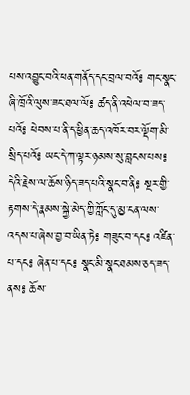པས་འབྱུང་བའི་ཕན་གནོད་དང་བྲལ་བའོ༔ གང་སྣང་ཞི་ཁྲོའི་ལུས་ཟང་ཐལ་ལོ༔ ཚད་ནི་འཕེལ་བ་ཟད་པའོ༔ ཕེབས་པ་ནི་ད་ཕྱིན་ཆད་འཁོར་བར་ལྡོག་མི་སྲིད་པའོ༔ ཡང་དེ་ཀ་ལྟར་ཉམས་སུ་བླངས་པས༔ དེའི་རྗེས་ལ་ཆོས་ཉིད་ཟད་པའི་སྣང་བ་ནི༔ སྔར་གྱི་རྟགས་དེ་རྣམས་སྐྱེ་མེད་ཀྱི་ཀློང་དུ་མྱ་ངན་ལས་འདས་པ་ཞེས་བྱ་བ་ཡིན་ཏེ༔ གཟུང་བ་དང༔ འཛིན་པ་དང༔ ཞེན་པ་དང༔ སྣང་མི་སྣང་ཐམས་ཅད་ཟད་ནས༔ ཆོས་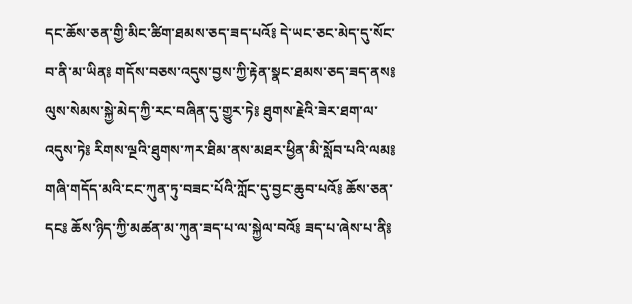དང་ཆོས་ཅན་གྱི་མིང་ཚིག་ཐམས་ཅད་ཟད་པའོ༔ དེ་ཡང་ཅང་མེད་དུ་སོང་བ་ནི་མ་ཡིན༔ གདོས་བཅས་འདུས་བྱས་ཀྱི་རྟེན་སྣང་ཐམས་ཅད་ཟད་ནས༔ ལུས་སེམས་སྐྱེ་མེད་ཀྱི་རང་བཞིན་དུ་གྱུར་ཏེ༔ ཐུགས་རྗེའི་ཟེར་ཐག་ལ་འདུས་ཏེ༔ རིགས་ལྔའི་ཐུགས་ཀར་ཐིམ་ནས་མཐར་ཕྱིན་མི་སློབ་པའི་ལམ༔ གཞི་གདོད་མའི་ངང་ཀུན་ཏུ་བཟང་པོའི་ཀློང་དུ་བྱང་ཆུབ་པའོ༔ ཆོས་ཅན་དང༔ ཆོས་ཉིད་ཀྱི་མཚན་མ་ཀུན་ཟད་པ་ལ་སྐྱེལ་བའོ༔ ཟད་པ་ཞེས་པ་ནི༔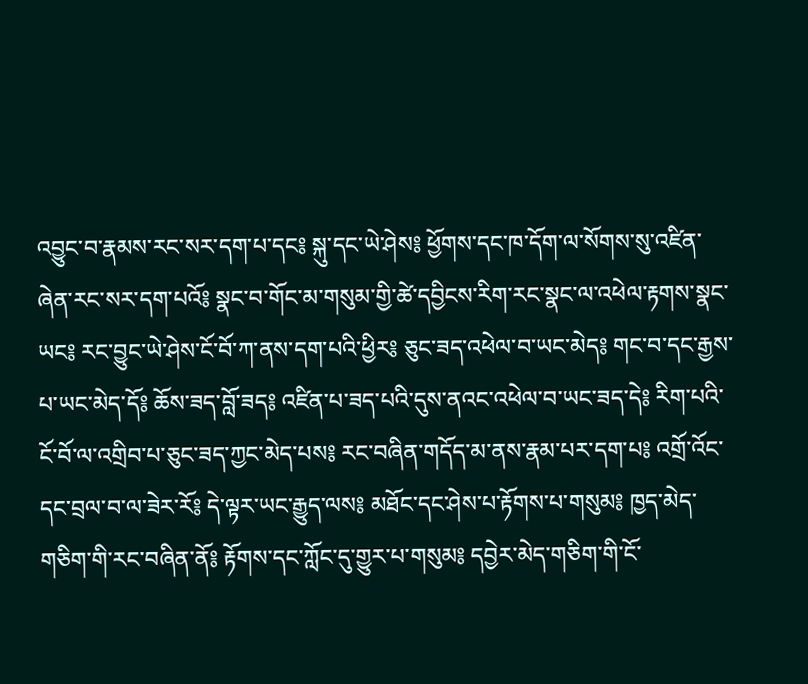འབྱུང་བ་རྣམས་རང་སར་དག་པ་དང༔ སྐུ་དང་ཡེ་ཤེས༔ ཕྱོགས་དང་ཁ་དོག་ལ་སོགས་སུ་འཛིན་ཞེན་རང་སར་དག་པའོ༔ སྣང་བ་གོང་མ་གསུམ་གྱི་ཚེ་དབྱིངས་རིག་རང་སྣང་ལ་འཕེལ་རྟགས་སྣང་ཡང༔ རང་བྱུང་ཡེ་ཤེས་ངོ་བོ་ཀ་ནས་དག་པའི་ཕྱིར༔ ཅུང་ཟད་འཕེལ་བ་ཡང་མེད༔ གང་བ་དང་རྒྱས་པ་ཡང་མེད་དོ༔ ཆོས་ཟད་བློ་ཟད༔ འཛིན་པ་ཟད་པའི་དུས་ནའང་འཕེལ་བ་ཡང་ཟད་དེ༔ རིག་པའི་ངོ་བོ་ལ་འགྲིབ་པ་ཅུང་ཟད་ཀྱང་མེད་པས༔ རང་བཞིན་གདོད་མ་ནས་རྣམ་པར་དག་པ༔ འགྲོ་འོང་དང་བྲལ་བ་ལ་ཟེར་རོ༔ དེ་ལྟར་ཡང་རྒྱུད་ལས༔ མཐོང་དང་ཤེས་པ་རྟོགས་པ་གསུམ༔ ཁྱད་མེད་གཅིག་གི་རང་བཞིན་ནོ༔ རྟོགས་དང་ཀློང་དུ་གྱུར་པ་གསུམ༔ དབྱེར་མེད་གཅིག་གི་ངོ་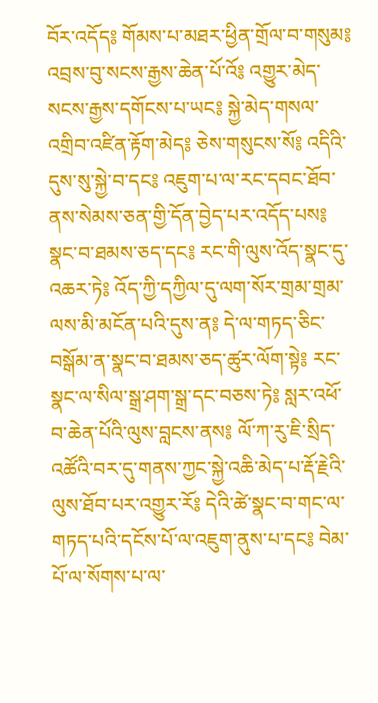བོར་འདོད༔ གོམས་པ་མཐར་ཕྱིན་གྲོལ་བ་གསུམ༔ འབྲས་བུ་སངས་རྒྱས་ཆེན་པོ་འོ༔ འགྱུར་མེད་སངས་རྒྱས་དགོངས་པ་ཡང༔ སྐྱེ་མེད་གསལ་འགྲིབ་འཛིན་རྟོག་མེད༔ ཅེས་གསུངས་སོ༔ འདིའི་དུས་སུ་སྐྱེ་བ་དང༔ འཇུག་པ་ལ་རང་དབང་ཐོབ་ནས་སེམས་ཅན་གྱི་དོན་བྱེད་པར་འདོད་པས༔ སྣང་བ་ཐམས་ཅད་དང༔ རང་གི་ལུས་འོད་སྣང་དུ་འཆར་ཏེ༔ འོད་ཀྱི་དཀྱིལ་དུ་ལག་སོར་གྲམ་གྲམ་ལས་མི་མངོན་པའི་དུས་ན༔ དེ་ལ་གཏད་ཅིང་བསྒོམ་ན་སྣང་བ་ཐམས་ཅད་ཚུར་ལོག་སྟེ༔ རང་སྣང་ལ་སིལ་སྒྲ་ཤག་སྒྲ་དང་བཅས་ཏེ༔ སླར་འཕོ་བ་ཆེན་པོའི་ལུས་བླངས་ནས༔ ལོ་ཀ་རུ་ཇི་སྲིད་འཚོའི་བར་དུ་གནས་ཀྱང་སྐྱེ་འཆི་མེད་པ་རྡོ་རྗེའི་ལུས་ཐོབ་པར་འགྱུར་རོ༔ དེའི་ཚེ་སྣང་བ་གང་ལ་གཏད་པའི་དངོས་པོ་ལ་འཇུག་ནུས་པ་དང༔ བེམ་པོ་ལ་སོགས་པ་ལ་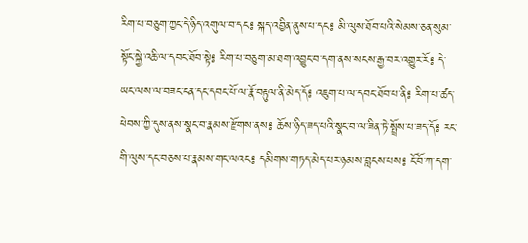རིག་པ་བཅུག་ཀྱང་དེ་ཉིད་འགུལ་བ་དང༔ སྐད་འབྱིན་ནུས་པ་དང༔ མི་ལུས་ཐོབ་པའི་སེམས་ཅན་སུམ་སྟོང་སྐྱེ་འཆི་ལ་དབང་ཐོབ་སྟེ༔ རིག་པ་བཅུག་མ་ཐག་འབྱུང་བ་དག་ནས་སངས་རྒྱ་བར་འགྱུར་རོ༔ དེ་ཡང་ལས་ལ་བཟང་ངན་དང་དབང་པོ་ལ་རྣོ་བརྟུལ་ནི་མེད་དོ༔ འཇུག་པ་ལ་དབང་ཐོབ་པ་ནི༔ རིག་པ་ཚད་ཕེབས་ཀྱི་དུས་ནས་སྣང་བ་རྣམས་རྫོགས་ནས༔ ཆོས་ཉིད་ཟད་པའི་སྣང་བ་ལ་ཟིན་ཏེ་སྤྲོས་པ་ཟད་དོ༔ རང་གི་ལུས་དང་བཅས་པ་རྣམས་གང་ལའང༔ དམིགས་གཏད་མེད་པར་ཉམས་བླངས་པས༔ ངོ་བོ་ཀ་དག་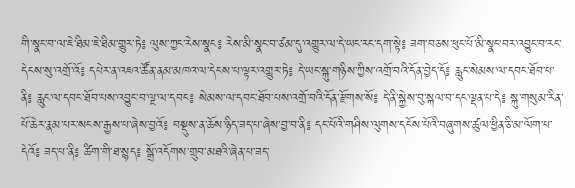གི་སྣང་བ་ལ་ཇེ་ཐིམ་ཇེ་ཐིམ་གྱུར་ཏེ༔ ལུས་ཀྱང་རེས་སྣང༔ རེས་མི་སྣང་བ་ཙམ་དུ་འགྱུར་ལ་དེ་ཡང་རང་དག་སྟེ༔ ཟག་བཅས་ཕུང་པོ་མི་སྣང་བར་འབྱུང་བ་རང་དེངས་སུ་འགྲོ་འོ༔ དཔེར་ན་འཇའ་ཚོན་ནམ་མཁའ་ལ་དེངས་པ་ལྟར་འགྱུར་ཏེ༔ དེ་ཡང་སྐུ་གཉིས་ཀྱིས་འགྲོ་བའི་དོན་བྱེད་དོ༔ རླུང་སེམས་ལ་དབང་ཐོབ་པ་ནི༔ རླུང་ལ་དབང་ཐོབ་པས་འབྱུང་བ་ལྔ་ལ་དབང༔ སེམས་ལ་དབང་ཐོབ་པས་འགྲོ་བའི་དོན་རྫོགས་སོ༔ དེ་ནི་སྐྱེས་བུ་སྐལ་བ་དང་ལྡན་པ་དེ༔ སྐུ་གསུམ་རིན་པོ་ཆེར་རྣམ་པར་སངས་རྒྱས་པ་ཞེས་བྱའོ༔ བསྡུས་ན་ཆོས་ཉིད་ཟད་པ་ཞེས་བྱ་བ་ནི༔ དང་པོའི་གཤིས་ལུགས་དངོས་པོའི་བཞུགས་ཚུལ་ཕྱིན་ཅི་མ་ལོག་པ་དེའོ༔ ཟད་པ་ནི༔ ཚིག་གི་ཐ་སྙད༔ སྒྲོ་འདོགས་གྲུབ་མཐའི་ཞེན་པ་ཟད་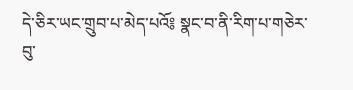དེ་ཅིར་ཡང་གྲུབ་པ་མེད་པའོ༔ སྣང་བ་ནི་རིག་པ་གཅེར་བུ་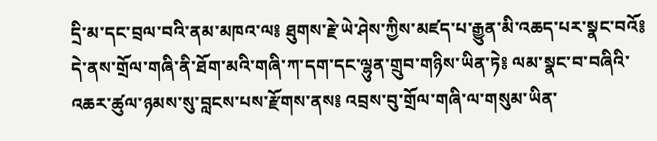དྲི་མ་དང་བྲལ་བའི་ནམ་མཁའ་ལ༔ ཐུགས་རྗེ་ཡེ་ཤེས་ཀྱིས་མཛད་པ་རྒྱུན་མི་འཆད་པར་སྣང་བའོ༔ དེ་ནས་གྲོལ་གཞི་ནི་ཐོག་མའི་གཞི་ཀ་དག་དང་ལྷུན་གྲུབ་གཉིས་ཡིན་ཏེ༔ ལམ་སྣང་བ་བཞིའི་འཆར་ཚུལ་ཉམས་སུ་བླངས་པས་རྫོགས་ནས༔ འབྲས་བུ་གྲོལ་གཞི་ལ་གསུམ་ཡིན་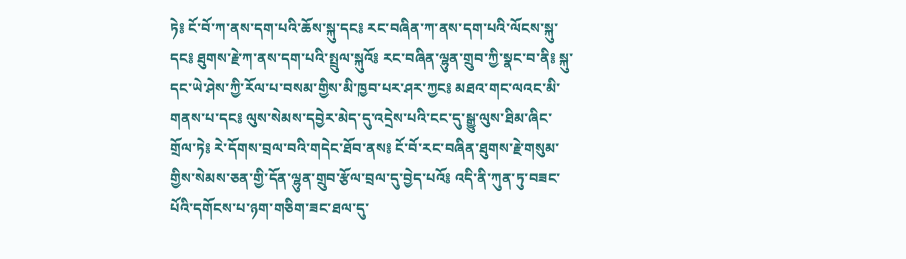ཏེ༔ ངོ་བོ་ཀ་ནས་དག་པའི་ཆོས་སྐུ་དང༔ རང་བཞིན་ཀ་ནས་དག་པའི་ལོངས་སྐུ་དང༔ ཐུགས་རྗེ་ཀ་ནས་དག་པའི་སྤྲུལ་སྐུའོ༔ རང་བཞིན་ལྷུན་གྲུབ་ཀྱི་སྣང་བ་ནི༔ སྐུ་དང་ཡེ་ཤེས་ཀྱི་རོལ་པ་བསམ་གྱིས་མི་ཁྱབ་པར་ཤར་ཀྱང༔ མཐའ་གང་ལའང་མི་གནས་པ་དང༔ ལུས་སེམས་དབྱེར་མེད་དུ་འདྲེས་པའི་ངང་དུ་སྒྱུ་ལུས་ཐིམ་ཞིང་གྲོལ་ཏེ༔ རེ་དོགས་བྲལ་བའི་གདེང་ཐོབ་ནས༔ ངོ་བོ་རང་བཞིན་ཐུགས་རྗེ་གསུམ་གྱིས་སེམས་ཅན་གྱི་དོན་ལྷུན་གྲུབ་རྩོལ་བྲལ་དུ་བྱེད་པའོ༔ འདི་ནི་ཀུན་ཏུ་བཟང་པོའི་དགོངས་པ་ཉག་གཅིག་ཟང་ཐལ་དུ་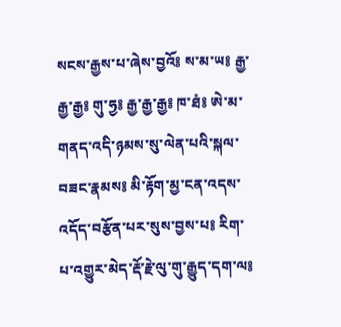སངས་རྒྱས་པ་ཞེས་བྱའོ༔ ས་མ་ཡ༔ རྒྱ་རྒྱ་རྒྱ༔ གུ་ཧྱ༔ རྒྱ་རྒྱ་རྒྱ༔ ཁ་ཐཾ༔ ཨེ་མ་གནད་འདི་ཉམས་སུ་ལེན་པའི་སྐལ་བཟང་རྣམས༔ མི་རྟོག་མྱ་ངན་འདས་འདོད་བརྩོན་པར་སུས་བྱས་པ༔ རིག་པ་འགྱུར་མེད་རྡོ་རྗེ་ལུ་གུ་རྒྱུད་དག་ལ༔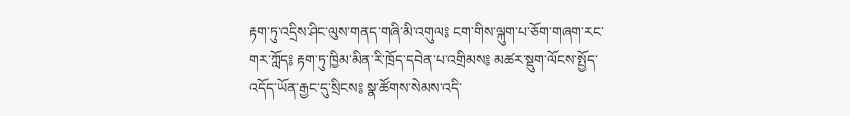རྟག་ཏུ་འདྲིས་ཤིང་ལུས་གནད་གཞི་མི་འགུལ༔ ངག་གིས་ལྐུག་པ་ཅོག་གཞག་རང་གར་ཀློད༔ རྟག་ཏུ་ཁྱིམ་མིན་རི་ཁྲོད་དབེན་པ་འགྲིམས༔ མཚར་སྡུག་ལོངས་སྤྱོད་འདོད་ཡོན་རྒྱང་དུ་སྲིངས༔ སྣ་ཚོགས་སེམས་འདི་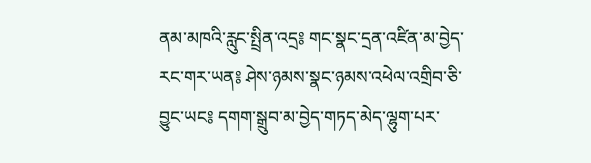ནམ་མཁའི་རླུང་སྤྲིན་འདྲ༔ གང་སྣང་དྲན་འཛིན་མ་བྱེད་རང་གར་ཡན༔ ཤེས་ཉམས་སྣང་ཉམས་འཕེལ་འགྲིབ་ཅི་བྱུང་ཡང༔ དགག་སྒྲུབ་མ་བྱེད་གཏད་མེད་ལྷུག་པར་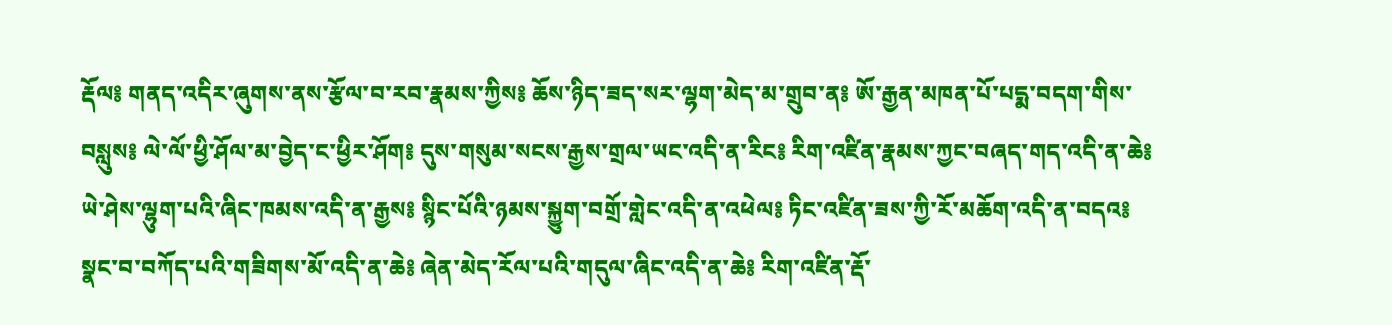རྡོལ༔ གནད་འདིར་ཞུགས་ནས་རྩོལ་བ་རབ་རྣམས་ཀྱིས༔ ཆོས་ཉིད་ཟད་སར་ལྷག་མེད་མ་གྲུབ་ན༔ ཨོ་རྒྱན་མཁན་པོ་པདྨ་བདག་གིས་བསླུས༔ ལེ་ལོ་ཕྱི་ཤོལ་མ་བྱེད་ང་ཕྱིར་ཤོག༔ དུས་གསུམ་སངས་རྒྱས་གྲལ་ཡང་འདི་ན་རིང༔ རིག་འཛིན་རྣམས་ཀྱང་བཞད་གད་འདི་ན་ཆེ༔ ཡེ་ཤེས་ལྷུག་པའི་ཞིང་ཁམས་འདི་ན་རྒྱས༔ སྙིང་པོའི་ཉམས་སྐྱུག་བགྲོ་གླེང་འདི་ན་འཕེལ༔ ཏིང་འཛིན་ཟས་ཀྱི་རོ་མཆོག་འདི་ན་བདའ༔ སྣང་བ་བཀོད་པའི་གཟིགས་མོ་འདི་ན་ཆེ༔ ཞེན་མེད་རོལ་པའི་གདུལ་ཞིང་འདི་ན་ཆེ༔ རིག་འཛིན་རྡོ་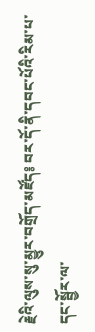རྗེའི་ལུས་སུ་མྱུར་བགྲོད་མཛོད༔ བར་དོ་ནི་དབང་པོའི་རིམ་པ་དང་སྦྱོར་ལ་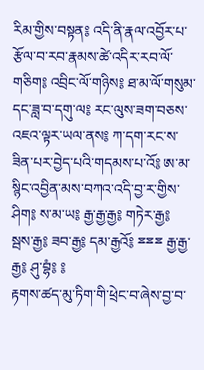རིམ་གྱིས་བསྟན༔ འདི་ནི་རྣལ་འབྱོར་པ་རྩོལ་བ་རབ་རྣམས་ཚེ་འདིར་རབ་ལོ་གཅིག༔ འབྲིང་ལོ་གཉིས༔ ཐ་མ་ལོ་གསུམ་དང་ཟླ་བ་དགུ་ལ༔ རང་ལུས་ཟག་བཅས་འཇའ་ལྟར་ཡལ་ནས༔ ཀ་དག་རང་ས་ཟིན་པར་བྱེད་པའི་གདམས་པ་འོ༔ ཨ་མ་སྙིང་འབྱིན་མས་བཀའ་འདི་བྱ་ར་གྱིས་ཤིག༔ ས་མ་ཡ༔ རྒྱ་རྒྱ་རྒྱ༔ གཏེར་རྒྱ༔ སྦས་རྒྱ༔ ཟབ་རྒྱ༔ དམ་རྒྱའོ༔ ྈྈྈ རྒྱ་རྒྱ་རྒྱ༔ ཤུ་བྷཾ༔ ༔
རྟགས་ཚད་མུ་ཏིག་གི་ཕྲེང་བ་ཞེས་བྱ་བ་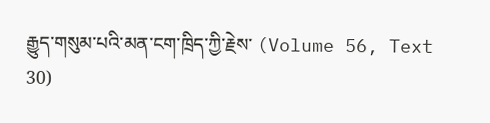རྒྱུད་གསུམ་པའི་མན་ངག་ཁྲིད་ཀྱི་རྗེས་ (Volume 56, Text 30)